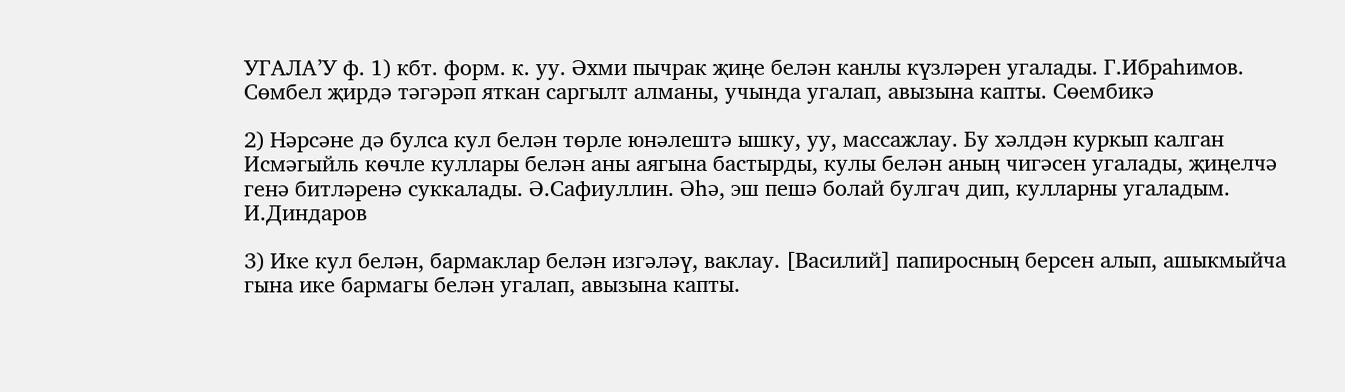УГАЛА’У ф. 1) кбт. форм. к. уу. Әхми пычрак җиңе белән канлы күзләрен угалады. Г.Ибраһимов. Сөмбел җирдә тәгәрәп яткан саргылт алманы, учында угалап, авызына капты. Сөембикә

2) Нәрсәне дә булса кул белән төрле юнәлештә ышку, уу, массажлау. Бу хәлдән куркып калган Исмәгыйль көчле куллары белән аны аягына бастырды, кулы белән аның чигәсен угалады, җиңелчә генә битләренә суккалады. Ә.Сафиуллин. Әһә, эш пешә болай булгач дип, кулларны угаладым. И.Диндаров

3) Ике кул белән, бармаклар белән изгәләү, ваклау. [Василий] папиросның берсен алып, ашыкмыйча гына ике бармагы белән угалап, авызына капты.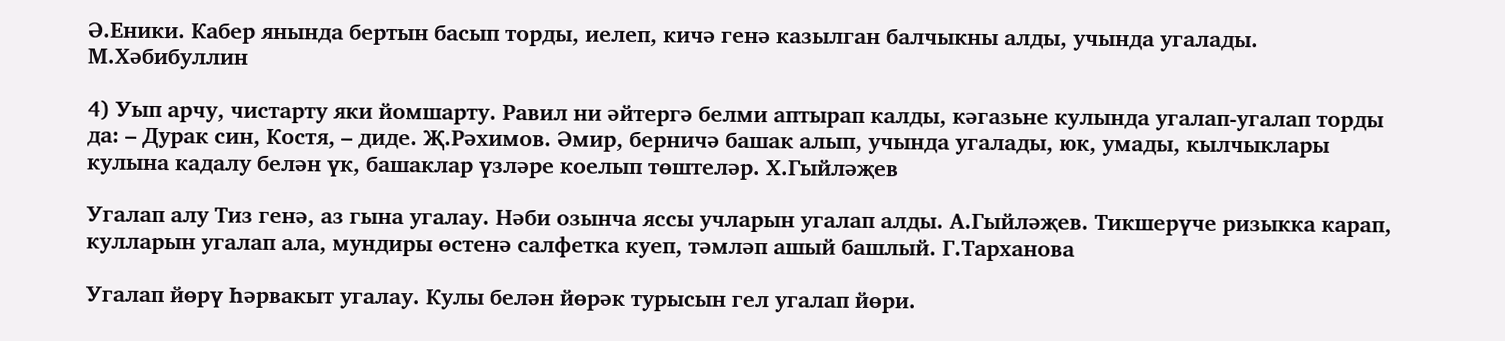Ә.Еники. Кабер янында бертын басып торды, иелеп, кичә генә казылган балчыкны алды, учында угалады. М.Хәбибуллин

4) Уып арчу, чистарту яки йомшарту. Равил ни әйтергә белми аптырап калды, кәгазьне кулында угалап-угалап торды да: – Дурак син, Костя, – диде. Җ.Рәхимов. Әмир, берничә башак алып, учында угалады, юк, умады, кылчыклары кулына кадалу белән үк, башаклар үзләре коелып төштеләр. Х.Гыйләҗев

Угалап алу Тиз генә, аз гына угалау. Нәби озынча яссы учларын угалап алды. А.Гыйләҗев. Тикшерүче ризыкка карап, кулларын угалап ала, мундиры өстенә салфетка куеп, тәмләп ашый башлый. Г.Тарханова

Угалап йөрү Һәрвакыт угалау. Кулы белән йөрәк турысын гел угалап йөри.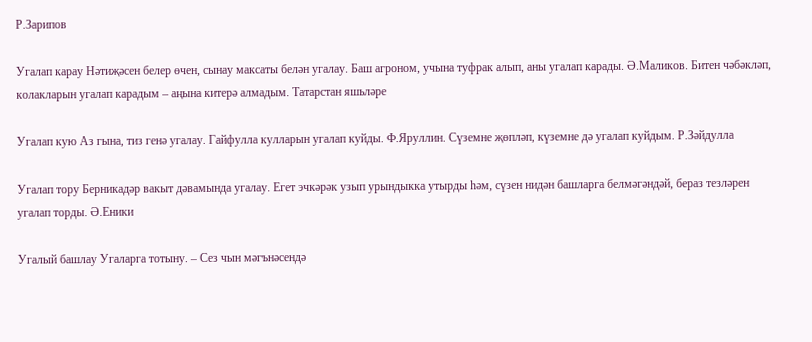Р.Зарипов

Угалап карау Нәтиҗәсен белер өчен, сынау максаты белән угалау. Баш агроном, учына туфрак алып, аны угалап карады. Ә.Маликов. Битен чәбәкләп, колакларын угалап карадым – аңына китерә алмадым. Татарстан яшьләре

Угалап кую Аз гына, тиз генә угалау. Гайфулла кулларын угалап куйды. Ф.Яруллин. Сүземне җөпләп, күземне дә угалап куйдым. Р.Зәйдулла

Угалап тору Берникадәр вакыт дәвамында угалау. Егет эчкәрәк узып урындыкка утырды һәм, сүзен нидән башларга белмәгәндәй, бераз тезләрен угалап торды. Ә.Еники

Угалый башлау Угаларга тотыну. – Сез чын мәгънәсендә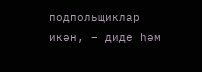подпольщиклар икән, – диде һәм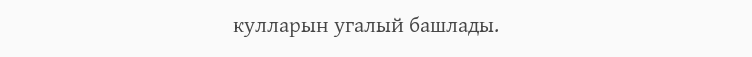кулларын угалый башлады.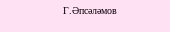Г.Әпсәләмов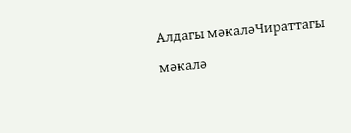Алдагы мәкаләЧираттагы мәкалә